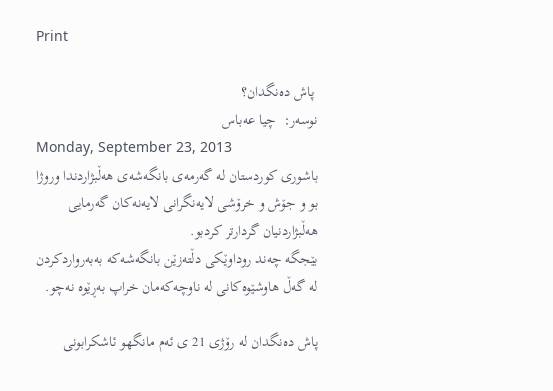Print

 پاش ده‌نگدان؟
نوسه‌ر:  چیا عه‌باس
Monday, September 23, 2013
باشوری کوردستان له‌ گه‌رمه‌ی بانگه‌شه‌ی هه‌ڵبژاردندا ور‌وژا بو‌ و جۆش و خرۆشی لایه‌نگرانی لایه‌نه‌کان گه‌رمایی هه‌ڵبژاردنیان گردارتر کردبو‌‌.
بێجگه‌ چه‌ند روداوێکی دڵته‌زێن بانگه‌شه‌که‌ به‌به‌رواردکردن له‌ گه‌ڵ هاوشێوه‌کانی له‌ ناوچه‌که‌مان خراپ به‌ڕێوه‌ نه‌چو‌.

پاش ده‌نگدان له‌ رۆژی 21 ی ئه‌م مانگهو ئاشکرابونی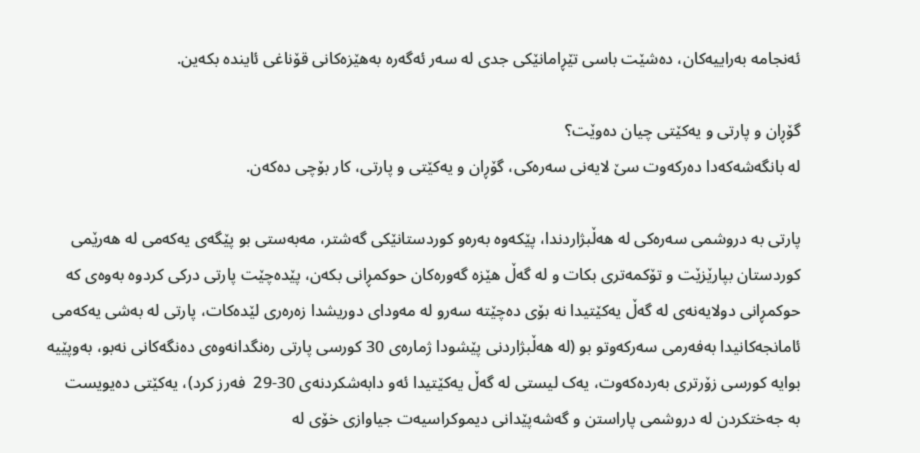ئه‌نجامه‌ به‌راییه‌کان، ده‌شێت باسی تێڕامانێکی جدی له‌ سه‌ر ئه‌گه‌ره‌ به‌هێزه‌کانی قۆناغی ئاینده‌ بکه‌ین.

گۆڕان و پارتی و یه‌کێتی چیان ده‌وێت؟
له بانگه‌شه‌که‌دا ده‌ر‌که‌وت سێ لایه‌نی سه‌ره‌کی، گۆڕان و یه‌کێتی و پارتی، کار بۆچی‌ ده‌که‌ن.

پارتی به‌ دروشمی سه‌ره‌کی له‌ هه‌ڵبژاردندا، پێکه‌وه‌ به‌ره‌و کوردستانێکی گه‌شتر، مه‌به‌ستی بو پێگه‌ی یه‌که‌می له‌ هه‌رێمی کوردستان بپارێزێت و تۆکمه‌تری بکات و له‌ گه‌ڵ هێزه‌ گه‌وره‌کان حوکمڕانی بکه‌ن، پێده‌چێت پارتی درکی کردوه‌ به‌وه‌ی که‌ حوکمڕانی دولایه‌نه‌ی له‌ گه‌ڵ یه‌کێتیدا نه‌ بۆی ده‌چێته‌ سه‌رو له‌ مه‌ودای دوریشدا زه‌ره‌ری لێده‌کات، پارتی له‌ به‌شی یه‌که‌می ئامانجه‌کانیدا به‌فه‌رمی سه‌رکه‌وتو بو (له‌ هه‌ڵبژاردنی پێشودا ژماره‌ی 30 کورسی پارتی ره‌نگدانه‌وه‌ی ده‌نگه‌کانی نه‌بو، به‌وپێیه‌ بوایه‌ کورسی زۆرتری به‌رده‌که‌وت، یه‌ک لیستی له‌ گه‌ڵ یه‌کێتیدا ئه‌و دابه‌شکردنه‌ی 30-29  فه‌رز کرد)، یه‌کێتی ده‌یویست به ‌جه‌ختکردن له‌ دروشمی پاراستن و گه‌شه‌پێدانی دیموکراسیه‌ت جیاوازی خۆی له‌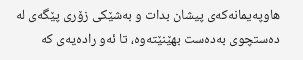هاوپه‌یمانه‌که‌ی پیشان بدات و‌ به‌شێکی زۆری پێگه‌ی له‌ ده‌ستچوی به‌ده‌ست بهێنێته‌وه، تا ئه‌و راده‌یه‌ی که‌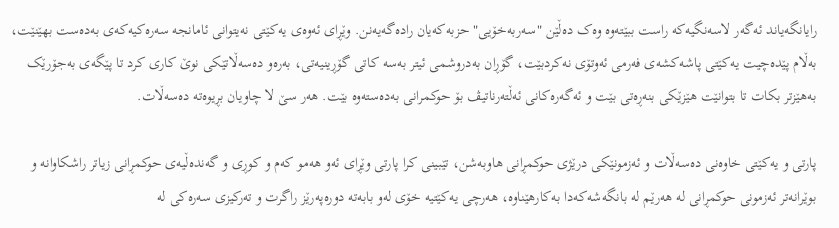رایانگه‌یاند‌ ئه‌گه‌ر لاسه‌نگیه‌که‌ راست ببێته‌وه‌ وەک دەڵێن "سه‌ربه‌خۆیی" حزبه‌که‌یان راده‌گه‌یه‌نن. وێڕای ئه‌وه‌ی یه‌کێتی نه‌یتوانی ئامانجه‌ سه‌ره‌کیه‌که‌ی به‌ده‌ست بهێنێت، بەڵام پێده‌چیت یه‌کێتی پاشه‌کشه‌ی فه‌رمی ئه‌وتۆی نه‌کردبێت،‌ گۆڕان به‌دروشمی ئیتر به‌سه‌ کاتی گۆڕینیه‌تی، به‌ره‌و ده‌سه‌ڵاتێکی نوێ کاری کرد تا پێگه‌ی به‌جۆرێک به‌هێزتر بکات تا‌ بتوانێت هێزێکی بنه‌ڕه‌تی بێت و ئه‌گه‌ره‌کانی ئه‌‌ڵته‌رناتیڤ بۆ حوکمرانی به‌ده‌سته‌وه‌ بێت. هه‌ر سێ لا چاویان بڕیوه‌ته‌ ده‌سه‌ڵات.

پارتی و یه‌کێتی خاوه‌نی ده‌سه‌ڵات و ئه‌زمونێکی درێژی حوکمڕانی هاوبه‌شن، تێبینی کرا پارتی وێڕای ئه‌و هه‌مو که‌م و کوڕی‌ و گه‌نده‌ڵیه‌ی حوکمڕانی زیاتر راشکاوانه‌ و بوێرانه‌تر ئه‌زمونی حوکمڕانی له‌ هه‌رێم له‌ بانگه‌شه‌که‌دا به‌کارهێناوه‌، هه‌رچی یه‌کێتیه‌ خۆی له‌و بابه‌ته‌ دوره‌په‌رێز راگرت‌ و ته‌رکیزی سه‌ره‌کی له‌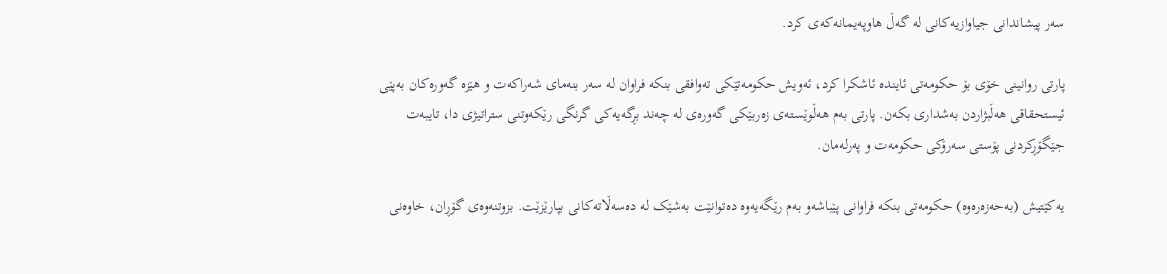سه‌ر پیشاندانی جیاوازیه‌کانی له‌ گه‌ڵ هاوپه‌یمانه‌که‌ی کرد‌.

پارتی روانینی خۆی بۆ حکومه‌تی ئاینده‌ ئاشکرا کرد، ئه‌ویش حکومه‌تێکی ته‌وافقی بنکه‌ فراوان له‌ سه‌ر بنه‌مای شه‌راکه‌ت و هێزه‌ گه‌وره‌کان به‌پێی ئیستحقاقی هه‌ڵبژاردن به‌شداری بکه‌ن. پارتی به‌م هه‌ڵوێسته‌ی زه‌ربێکی گه‌وره‌ی‌ له‌ چه‌ند بڕگه‌یه‌کی‌ گرنگی رێکه‌وتنی ستراتیژی دا، تا‌یبه‌ت جێگۆڕکردنی پۆستی سه‌رۆکی حکومه‌ت و په‌رله‌مان.

یه‌کێتیش (به‌حه‌زه‌ره‌وه‌) حکومه‌تی بنکه‌ فراوانی پێباشەو به‌م رێگه‌یه‌وه‌‌ ده‌توانێت به‌شێک له‌ ده‌سه‌ڵاته‌کانی بپارێزێت. بزوتنه‌وه‌ی گۆڕان، خاوه‌نی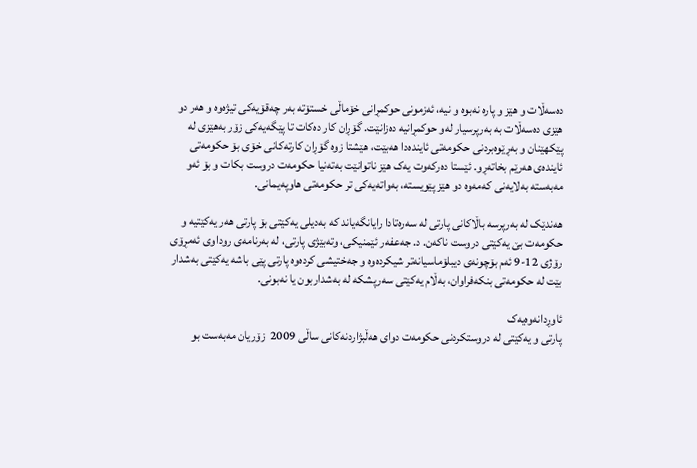ده‌سه‌ڵات و هێز و پاره‌ نه‌بوه‌ و نیه‌، ئه‌زمونی حوکمڕانی خۆماڵی خستۆته‌ به‌ر چه‌قۆیه‌کی تیژه‌وه‌ و هه‌ر دو‌ هێزی ده‌سه‌ڵات به ‌به‌رپرسیار له‌و حوکمڕانیه‌ ده‌زانێت. گۆڕان کار ده‌کات تا پێگه‌یه‌کی زۆر به‌هێزی له‌ پێکهێنان و به‌ڕێوه‌بردنی حکومه‌تی ئاینده‌دا هه‌بێت، هێشتا زوه‌ گۆڕان کارته‌کانی خۆی بۆ حکومه‌تی ئاینده‌ی هه‌رێم بخاته‌ڕو. ئێستا ده‌رکه‌وت یه‌ک هێز ناتوانێت به‌ته‌نیا حکومه‌ت دروست بکات و بۆ ئه‌و مه‌به‌سته‌ به‌لایه‌نی که‌مه‌وه‌ دو هێز پێویسته‌، به‌واته‌یه‌کی تر حکومه‌تی هاوپه‌یمانی.

هه‌ندێک له‌ به‌رپرسه‌ باڵاکانی پارتی له‌ سه‌ره‌تادا‌ رایانگه‌یاند که‌ به‌دیلی یه‌کێتی بۆ پارتی هه‌ر یه‌کێتیه‌ و حکومه‌ت بێ یه‌کێتی دروست ناکه‌ن. د. جه‌عفه‌ر ئێمنیکی، وته‌بێژی پارتی، له‌ به‌رنامه‌ی روداوی ئه‌مڕۆی رۆژی 12-9 ئه‌م بۆچونه‌ی دیبلۆماسیانه‌تر شیکرده‌وه و جه‌ختیشی کرده‌وه‌ پارتی پێی باشه‌ یه‌کێتی به‌شدار بێت له‌ حکومه‌تی بنکه‌فراوان، به‌ڵام یه‌کێتی سه‌رپشکه‌ له‌ به‌شداربون یا نه‌بونی.

ئاوڕدانه‌وه‌یه‌ک
پارتی و یه‌کێتی له‌ درو‌ستکردنی حکومه‌ت دوای هه‌ڵبژاردنه‌کانی ساڵی 2009  زۆریان مه‌به‌ست بو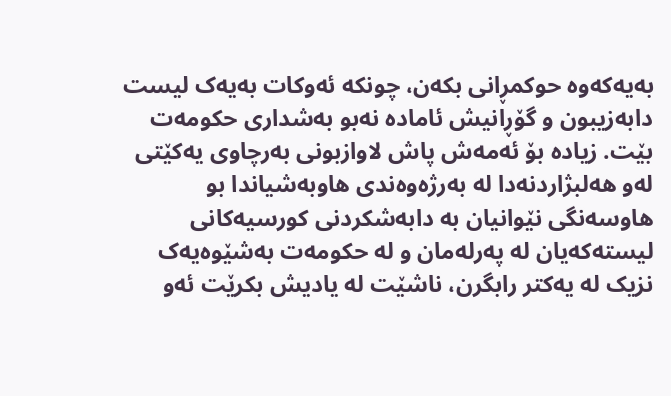به‌یه‌که‌وه‌ حوکمڕانی بکه‌ن، چونکه‌ ئه‌وکات به‌یه‌ک لیست دابه‌زیبون و گۆڕانیش ئاماده‌ نه‌بو به‌شداری حکومه‌ت بێت. زیاده‌ بۆ ئه‌مه‌ش پاش لاوازبونی به‌رچاوی یه‌کێتی له‌و هه‌لبژاردنه‌دا له‌ به‌رژه‌وه‌ندی هاوبه‌شیاندا بو هاوسه‌نگی نێوانیان به‌ دابه‌شکردنی کورسیه‌کانی لیسته‌که‌یان له‌ په‌رله‌مان و له‌ حکومه‌ت به‌شێوه‌یه‌ک نزیک له‌ یه‌کتر رابگرن، ناشێت له‌ یادیش بکرێت ئه‌و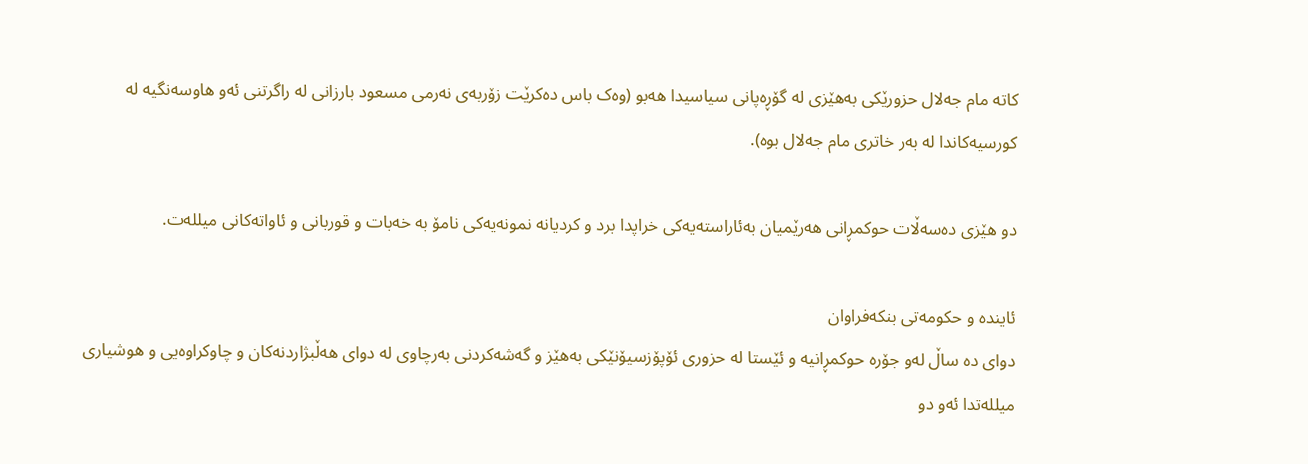کاته‌ مام جەلال حزورێکی به‌هێزی له‌ گۆڕه‌پانی سیاسیدا هه‌بو (وه‌ک باس ده‌کرێت زۆربه‌ی نه‌رمی‌ مسعود بارزانی له‌ راگرتنی ئه‌و هاوسه‌نگیه‌ له‌ کورسیه‌کاندا له‌ به‌ر خاتری مام جەلال بوه‌).

دو هێزی ده‌سه‌ڵات حوکمڕانی هه‌رێمیان به‌ئاراسته‌یه‌کی خراپدا برد و کردیانه‌‌ نمونه‌یه‌کی نامۆ به‌ خه‌بات و قوربانی و ئاواته‌کانی میلله‌ت.

ئاینده‌ و حکومه‌تی بنکه‌فراوان
دوای ده‌ ساڵ له‌و جۆره‌ حوکمڕانیه‌ و ئێستا له‌ حزوری ئۆپۆزسیۆنێکی به‌هێز و گه‌شه‌کردنی به‌رچاوی له‌ دوای هه‌ڵبژاردنه‌کان و چاوکراوه‌یی و هوشیاری میلله‌تدا ئه‌و دو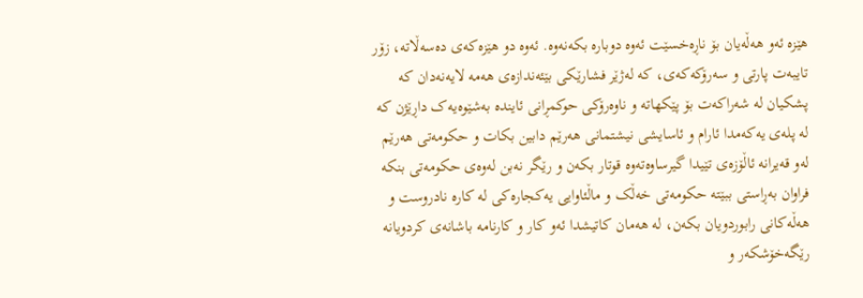هێزه‌ ئه‌و هه‌ڵه‌یان بۆ ناڕه‌خسێت ئه‌وه‌ دوباره‌ بکه‌نه‌وه‌. ئه‌وه‌ دو هێزه‌که‌ی ده‌سه‌ڵاته‌، زۆر تایبه‌ت پارتی و سه‌رۆکه‌که‌ی، که‌ له‌ژێر فشارێکی بێئه‌ندازه‌ی هه‌مه‌ لایه‌نه‌دان که‌ پشکیان له‌ شه‌راکه‌ت بۆ پێکهاته‌ و ناوه‌رۆکی حوکمڕانی ئاینده‌ به‌شێوه‌یه‌ک داڕێژن که‌ له‌ پله‌ی یه‌که‌مدا ئارام و ئاسایشی نیشتمانی هه‌رێم دابین بکات و حکومه‌تی هه‌رێم له‌و قه‌یرانه‌ ئاڵۆزه‌ی تێیدا گیرساوه‌ته‌وه‌ قوتار بکه‌ن و رێگر نه‌بن له‌وه‌ی حکومه‌تی بنکه‌ فراوان به‌ڕاستی ببێته‌ حکومه‌تی خه‌ڵک و ماڵئاوایی یه‌کجاره‌کی له‌ کاره‌ نادروست و هه‌ڵه‌کانی رابوردویان بکه‌ن، له‌ هه‌مان کاتیشدا ئه‌و کار و کارنامه‌ باشانه‌ی کردویانه‌ رێگه‌خۆشکه‌ر و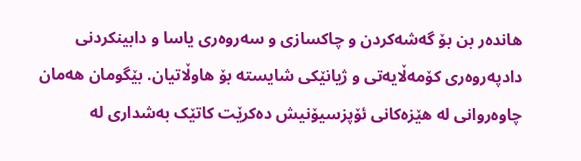هانده‌ر بن بۆ گه‌شه‌کردن و چاکسازی و سه‌روه‌ری یاسا و دابینکردنی دادپه‌روه‌ری کۆمه‌ڵایه‌تی و ژیانێکی شایسته‌ بۆ هاوڵاتیان. بێگومان هه‌مان چاوه‌روانی له‌ هێزه‌کانی ئۆپزسیۆنیش ده‌کرێت‌ کاتێک به‌شداری له‌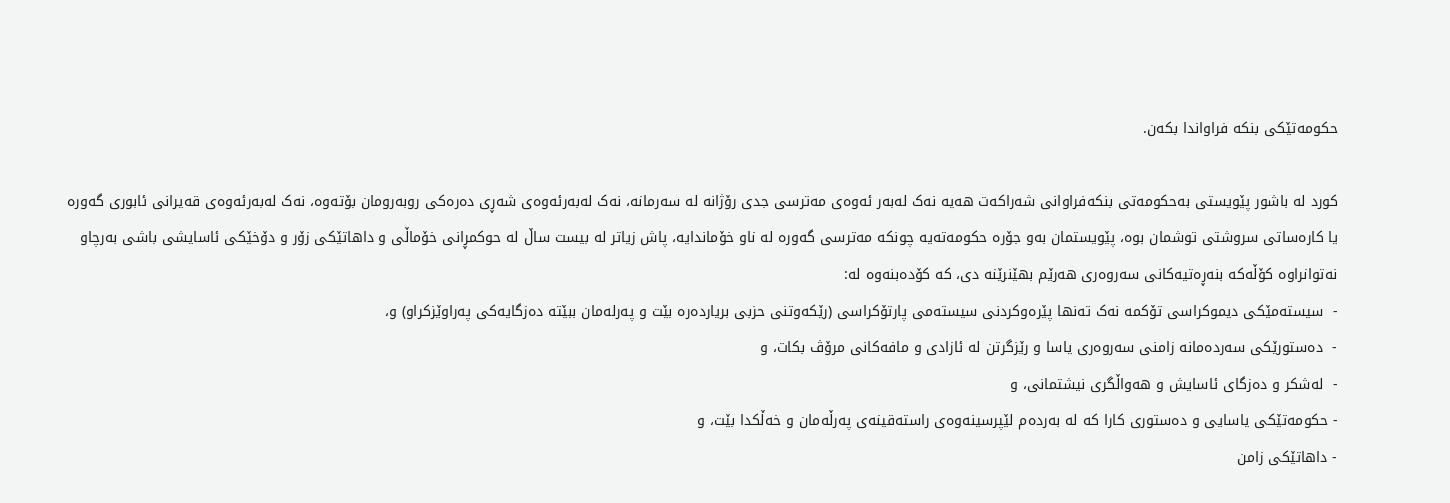حکومه‌تێکی بنکه‌ فراواندا بکه‌ن.

کورد له‌ باشور پێویستی به‌حکومه‌تی بنکه‌فراوانی شه‌راکه‌ت هه‌یه‌ نه‌ک له‌به‌ر ئه‌وه‌ی مه‌ترسی جدی رۆژانه له‌ سه‌رمانه‌، نه‌ک له‌به‌رئه‌وه‌ی شه‌ڕی ده‌ره‌کی روبه‌رومان بۆته‌وه‌، نه‌ک له‌به‌رئه‌وه‌ی قه‌یرانی ئابوری گه‌وره‌ یا کاره‌ساتی سروشتی توشمان بوه، پێویستمان به‌و جۆره‌ حکو‌مه‌ته‌یه‌ چونکه‌ مه‌ترسی گه‌وره‌ له‌ ناو خۆماندایه‌، پاش زیاتر له‌ بیست ساڵ له‌ حوکمڕانی خۆماڵی و داهاتێکی زۆر و دۆخێکی ئاسایشی باشی به‌رچاو نه‌توانراوه‌ کۆڵه‌که‌ بنه‌ڕە‌تیه‌کانی سه‌روه‌ری هه‌رێم بهێنرێنه‌ دی، که‌ کۆده‌بنه‌وه‌ له:
-  سیسته‌مێکی دیموکراسی تۆکمه‌ نه‌ک ته‌نها ‌پێره‌وکردنی سیسته‌می پارتۆکراسی (رێکه‌وتنی حزبی بریارده‌ره‌ بێت و په‌رله‌مان ببێته‌ ده‌زگایه‌کی په‌راوێزکراو) و،
-  ده‌ستورێکی سه‌رده‌مانه‌ زامنی سه‌روه‌ری یاسا و رێزگرتن له‌ ئازادی و مافه‌کانی مرۆڤ بکات، و
-  له‌شکر و ده‌زگای ئاسایش و هه‌واڵگری نیشتمانی، و
- حکومه‌تێکی یاسایی و ده‌ستوری کارا که‌ له‌ به‌رده‌م لێپرسینه‌وه‌ی راسته‌قینه‌ی په‌رڵه‌مان و خه‌ڵکدا بێت، و
- داهاتێکی زامن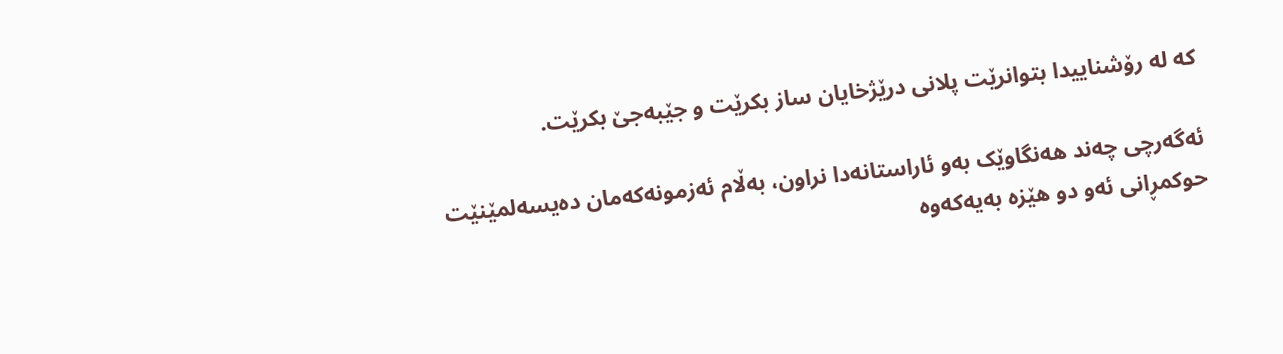که‌ له‌ رۆشناییدا بتوانرێت پلانی درێژخایان ساز بکرێت و جێبه‌جێ بکرێت.

ئه‌گه‌رچی چه‌ند هه‌نگاوێک به‌و ئاراستانه‌دا نراون، به‌ڵام ئه‌زمونه‌که‌مان ده‌یسه‌لمێنێت حوکمڕانی ئه‌و دو هێزه‌ به‌یه‌که‌وه‌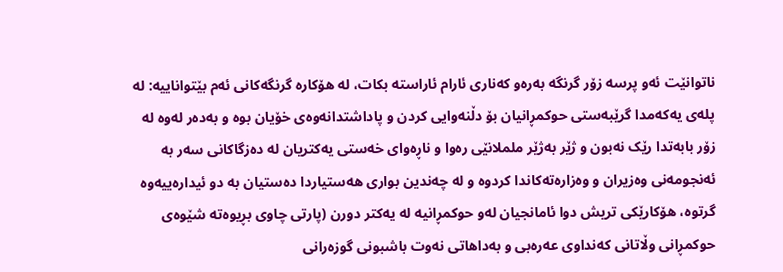ناتوانێت ئه‌و پرسه‌ زۆر گرنگه‌ به‌ره‌و که‌ناری ئارام ئاراسته‌ بکات، له‌ هۆکاره‌ گرنگه‌کانی ئه‌م بێتواناییه‌: له‌ پله‌ی یه‌که‌مدا گرێبه‌ستی حوکمڕانیان بۆ دڵنه‌وایی کردن و پاداشتدانه‌وه‌ی خۆیان بوه‌ و به‌ده‌ر له‌وه‌ له‌ زۆر بابه‌تدا رێک نه‌بون و ژێر به‌ژێر ململانێی ره‌وا و ناڕه‌وای خه‌ستی یه‌کتریان له‌ ده‌زگاکانی سه‌ر به‌ ئه‌نجومه‌نی وه‌زیران و وه‌زاره‌ته‌کاندا کردوه و له‌ چه‌ندین بواری هه‌ستیاردا ده‌ستیان به‌ دو ئیداره‌ییه‌وه‌ گرتوه‌، هۆکارێکی تریش دوا ئامانجیان له‌و‌ حوکمڕانیه‌ له‌ یه‌کتر دورن (پارتی چاوی بڕیوه‌ته شێوه‌ی حوکمڕانی وڵاتانی که‌نداوی عه‌ره‌بی و به‌داهاتی نه‌وت باشبونی گوزه‌رانی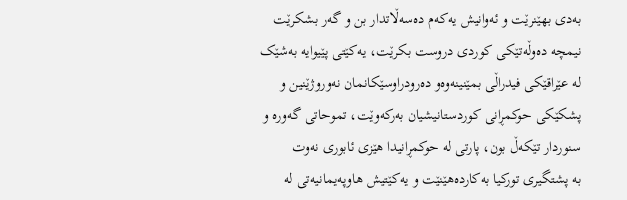به‌دی بهێنرێت و ئه‌وانیش یه‌که‌م ده‌سه‌ڵاتدار بن و گه‌ر بشکرێت نیمچه ده‌وڵه‌تێکی کوردی دروست بکرێت‌، یه‌کێتی پێیوایه‌ به‌شێک له‌ عێراقێکی فیدراڵی بمێنینه‌وه‌و ده‌رودراوسێکانمان نه‌وروژێنین و پشکێکی حوکمڕانی کوردستانیشیان به‌رکه‌وێت، تموحاتی گه‌وره‌ و سنوردار تێکه‌ڵ بون، پارتی له‌ حوکمڕانیدا هێزی ئابوری نه‌وت به ‌پشتگیری تورکیا به‌کارده‌هێنێت و یه‌کێتیش هاوپه‌یمانیه‌تی له‌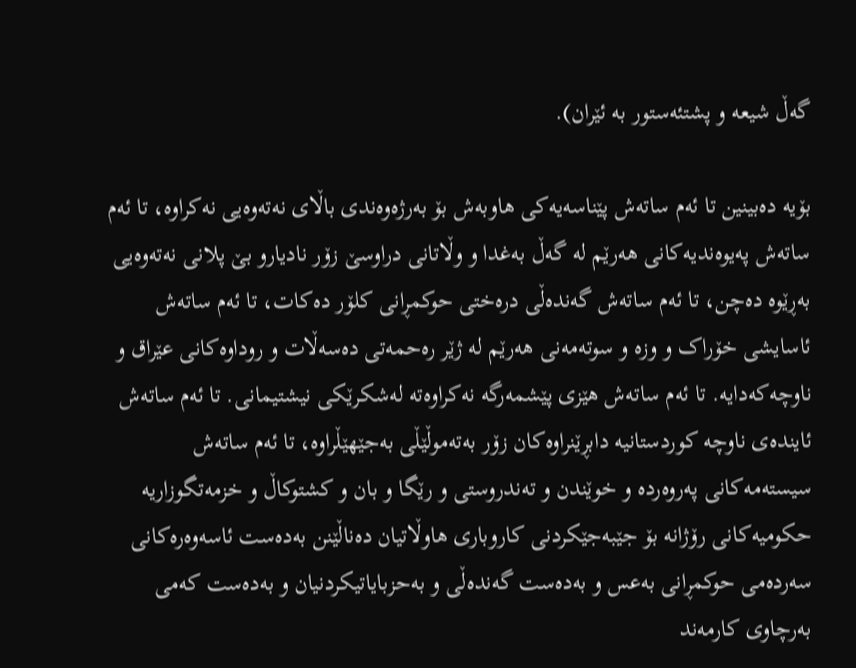گه‌ڵ شیعه‌ و پشتئه‌ستور به‌ ئێران).

بۆیه‌ ده‌بینین تا ئه‌م ساته‌ش پێناسه‌یه‌کی هاوبه‌ش بۆ به‌رژه‌وه‌ندی باڵای نه‌ته‌وه‌یی نه‌کراوه‌، تا ئه‌م ساته‌ش په‌یوه‌ندیه‌کانی هه‌رێم له‌ گه‌ڵ به‌غدا و وڵاتانی دراوسێ زۆر نادیارو بێ پلانی نه‌ته‌وه‌یی به‌ڕێوه‌ ده‌چن، تا ئه‌م ساته‌ش گه‌نده‌ڵی دره‌ختی حوکمڕانی کلۆر ده‌کات‌، تا ئه‌م ساته‌ش ئاسایشی خۆراک و وزه‌ و سوته‌مه‌نی هه‌رێم له‌ ژێر ره‌حمه‌تی ده‌سه‌ڵات و روداوه‌کانی عێراق و ناوچه‌که‌دایه‌. تا ئه‌م ساته‌ش هێزی پێشمه‌رگه‌ نه‌کراوه‌ته‌ له‌شکرێکی نیشتیمانی. تا ئه‌م ساته‌ش ئاینده‌ی ناوچه‌ کوردستانیه‌ دابڕێنراوه‌کان زۆر به‌ته‌موڵێڵی به‌جێهێڵراوه، تا ئه‌م ساته‌ش سیسته‌مه‌کانی‌ په‌روه‌رده‌ و خوێندن و ته‌ندروستی و رێگا و بان و کشتوکاڵ و خزمه‌تگوزاریه‌ حکومیه‌کانی رۆژانه‌ بۆ جێبه‌جێکردنی کاروباری هاوڵاتیان ده‌ناڵێنن به‌ده‌ست ئاسه‌وه‌ره‌کانی سه‌رده‌می حوکمڕانی به‌عس و به‌ده‌ست گه‌نده‌ڵی و به‌حزبایاتیکردنیان و به‌ده‌ست که‌می‌ به‌رچاوی کارمه‌ند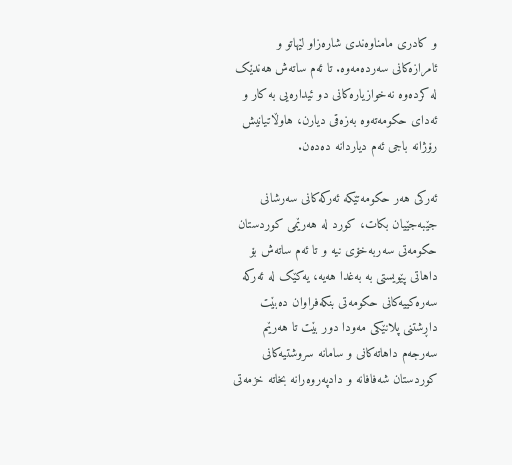و کادری مامنا‌وه‌ندی شاره‌زاو لێهاتو و ئامرازه‌کانی سه‌رده‌مه‌وه‌. تا ئه‌م ساته‌ش هه‌ندێک له‌ کرده‌وه‌ نه‌خوازیاره‌کانی دو ئیداره‌یی به‌ کار و ئه‌دای حکومه‌ته‌وه‌ به‌زه‌قی دیارن، ‌هاوڵاتیانیش‌ رۆژانه‌ باجی ئه‌م دیاردانه‌ ده‌ده‌ن.

ئه‌رکی هه‌ر حکومه‌تێکه‌ ئه‌رکه‌کانی سه‌رشانی جێبه‌جێیان بکات، کورد له‌ هەرێمی کوردستان حکومه‌تی سه‌ربه‌خۆی نیه‌ و تا ئه‌م ساته‌ش بۆ داهاتی پێویستی به‌ به‌غدا هه‌یه‌، یه‌کێک له‌ ئه‌رکه‌ سه‌ره‌کییه‌کانی حکومه‌تی بنکه‌فراوان ده‌بێت داڕشتنی پلانێکی مه‌ودا دور بێت تا هه‌رێم سه‌رجه‌م داهاته‌کانی و سامانه‌ سروشتیه‌کانی کوردستان شه‌فافانه‌ و دادپه‌روه‌رانه‌ بخاته‌ خزمه‌تی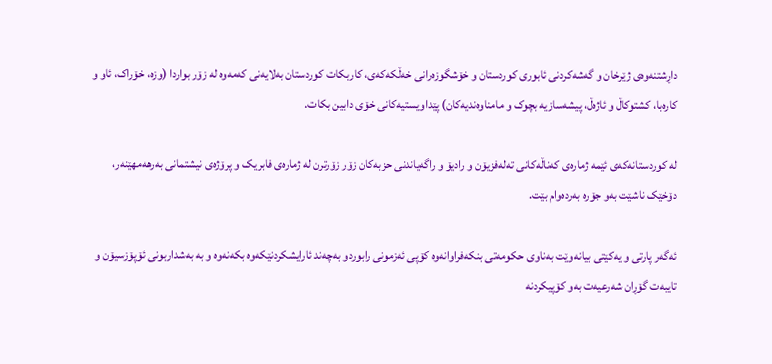داڕشتنه‌وه‌ی ژێرخان و گه‌شه‌کردنی ئابوری کوردستان و خۆشگوزه‌رانی خه‌ڵکه‌که‌ی، کاربکات کوردستان به‌لایه‌نی که‌مه‌وه‌ له‌ زۆر بواردا (وزه‌، خۆراک، ئاو و کاره‌با، کشتوکاڵ و ئاژه‌ڵ، پیشه‌سازیه‌ بچوک و مامناوه‌ندیه‌کان) پێداویستیه‌کانی خۆی دابین بکات.

له‌ کوردستانه‌که‌ی‌ ئێمه‌ ژماره‌ی که‌ناڵه‌کانی ته‌له‌فزیۆن و رادیۆ و راگه‌یاندنی حزبه‌کان زۆر زۆرترن له‌ ژماره‌ی فابریک و پرۆژه‌ی نیشتمانی به‌رهه‌مهێنه‌ر، دۆخێک ناشێت به‌و جۆره‌ به‌رده‌وام بێت.

ئه‌گه‌ر پارتی و یه‌کێتی بیانه‌وێت به‌ناوی حکومه‌تی بنکه‌فراوانه‌وه‌ کۆپی ئه‌زمونی رابوردو به‌چه‌ند ئارایشکردنێکه‌وه‌ بکه‌نه‌وه‌ و به ‌به‌شداربونی ئۆپۆزسیۆن و تایبه‌ت گۆڕان شه‌رعیه‌ت به‌و کۆپیکردنه‌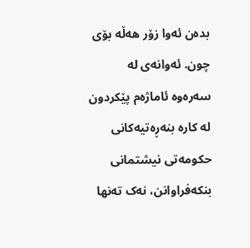بده‌ن ئه‌وا زۆر هه‌ڵه‌ بۆی چون. ئه‌وانه‌ی له‌ سه‌ره‌وه‌ ئاماژه‌م پێکردون له‌ کاره‌ بنه‌ڕه‌تیه‌کانی حکومه‌تی نیشتمانی بنکه‌فراوانن، نه‌ک ته‌نها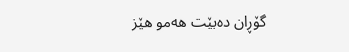گۆڕان ده‌بێت هه‌مو هێز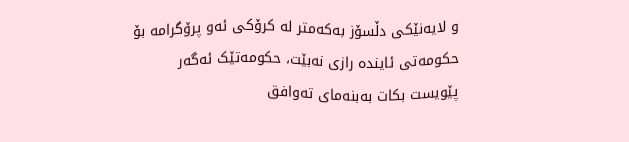و لا‌یه‌نێکی دڵسۆز به‌که‌متر له‌ کرۆکی ئه‌و پرۆگرامه‌ بۆ حکومه‌تی ئاینده‌ رازی نه‌بێت، حکومه‌تێک ئه‌گه‌ر پێویست بکات به‌بنه‌مای ته‌وافق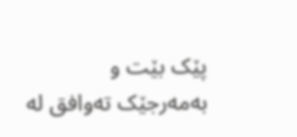پێک بێت و به‌مه‌رجێک ته‌وافق له‌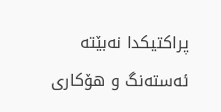پراکتیکدا نه‌بێته‌ ئه‌سته‌نگ و هۆکاری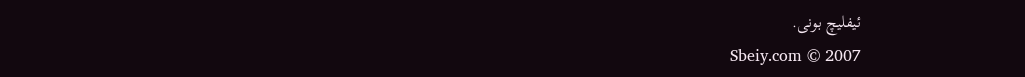ئیفلیچ بونی.
Sbeiy.com © 2007